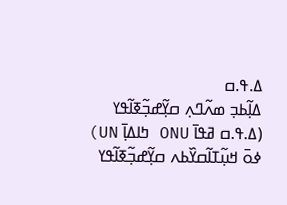ߡ.ߟ.ߛ
ߡߊ߲߬ߕߏ߲ ߘߍ߬ߣߍ߲ ߛߌ߲߬ߝߏ߲߬ߧߊ߬ߟߌ (ߡ.ߟ.ߛ ߥߟߊ߫ ONU ߤߊߡߊ߲߫ UN) ߦߋ߫ ߞߎ߲߬ߠߊ߬ߛߌ߰ߕߍ ߛߌ߲߬ߝߏ߲߬ߧߊ߬ߟߌ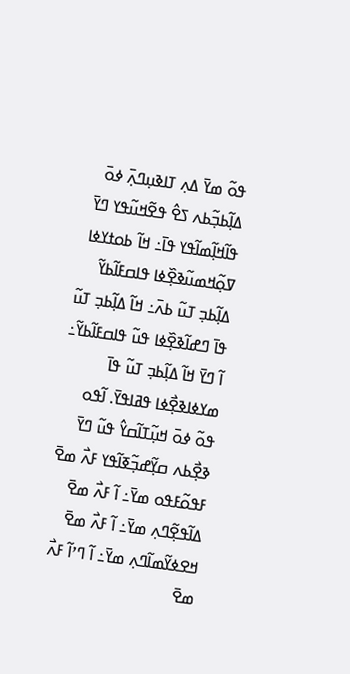ߟߋ߬ ߘߌ߫ ߡߍ߲ ߠߊߢߎ߲ߣߍ߲߫ ߦߋ߫ ߡߊ߲߬ߕߏ߲߬ߕߍ ߖߐ߮ ߟߐ߬ߞߎ߬ߟߌ ߣߌ߫ ߟߊ߬ߞߊ߲߬ߘߊ߬ߟߌ ߟߊ߫߸ ߞߊ߬ ߕߋߙߌߦߊ ߜߋ߲߬ߞߘߎ߬ߢߐ߲߰ߦߊ ߟߊߛߓߊ߬ߕߌ߬ ߡߊ߲߬ߕߏ߲ ߠߎ߬ ߕߍ߫߸ ߞߊ߬ ߡߊ߲߬ߕߏ߲ ߠߎ߬ ߟߊ߫ ߣߝߊ߬ߢߐ߲߰ߦߊ ߟߎ߬ ߟߊߛߓߊ߬ߕߌ߬߸ ߊ߬ ߣߌ߫ ߞߊ߬ ߡߊ߲߬ߕߏ߲ ߠߎ߬ ߟߊ߫ ߘߌߦߊߢߐ߲߯ߦߊ ߟߥߊߟߌ߫. ߊ߬ߟߋ ߟߋ߬ ߦߋ߫ ߞߎ߲߬ߠߊ߬ߛߌ߮ ߟߎ߬ ߣߌ߫ ߢߐ߲߯ߕߍ ߛߌ߲߬ߝߏ߲߬ߧߊ߬ߟߌ ߓߍ߯ ߘߐ߫ ߓߟߋ߬ߓߟߋ ߘߌ߫߸ ߊ߬ ߓߍ߯ ߘߐ߫ ߡߊ߬ߟߐ߲߬ߣߍ߲ ߘߌ߫߸ ߊ߬ ߓߍ߯ ߘߐ߫ ߞߐߦߌ߬ߘߊ߬ߣߍ߲ ߘߌ߫߸ ߊ߬ ߣߴߊ߬ ߓߍ߯ ߘߐ߫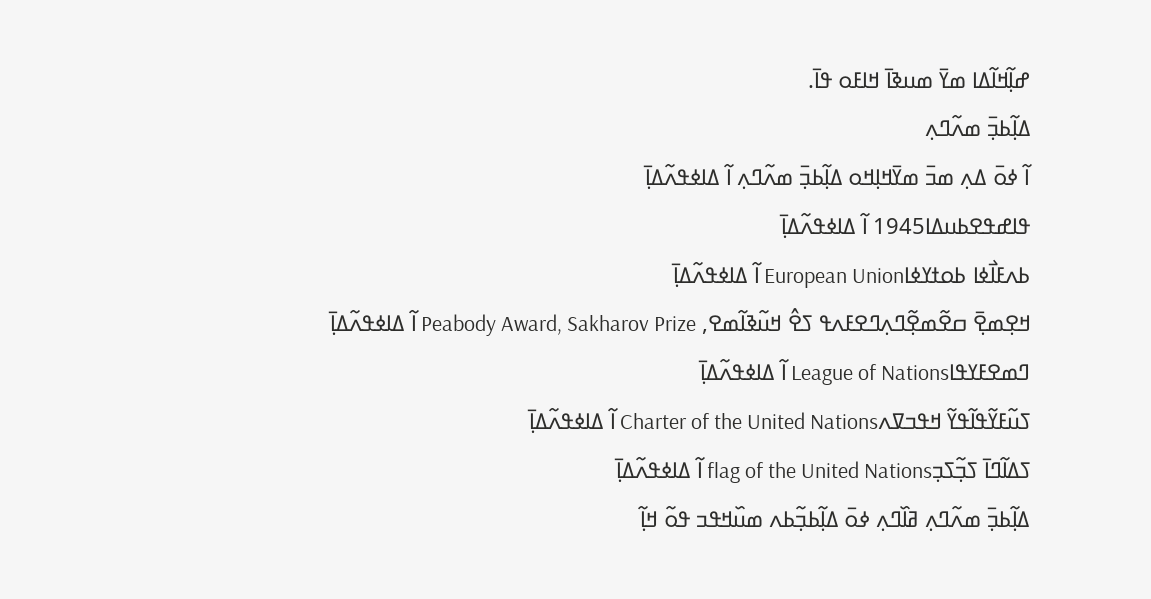ߝߊ߲߬ߞߊ߬ߡߊ ߘߌ߫ ߘߎߢߊ߫ ߞߊߓߋ ߟߊ߫.
ߡߊ߲߬ߕߏ߲߫ ߘߍ߬ߣߍ߲
ߊ߬ ߦߋ߫ ߡߍ߲ ߘߏ߫ ߘߌ߫ߞߊ߲ߞߋ ߡߊ߲߬ߕߏ߲߫ ߘߍ߬ߣߍ߲ ߊ߬ ߡߊߦߟߍ߬ߡߊ߲߫
ߟߊߝߟߐߕߎߡߊ1945 ߊ߬ ߡߊߦߟߍ߬ߡߊ߲߫
ߕߍߓߊ߯ߦߊ ߕߋߙߌߦߊEuropean Union ߊ߬ ߡߊߦߟߍ߬ߡߊ߲߫
ߞߐ߲ߘߐ߲߫ ߛߐ߬ߘߐ߲߬ߣߍ߲ߣߐߓߍߟ ߖߐ߮ ߞߎ߬ߢߊ߬ߘߐ, Peabody Award, Sakharov Prize ߊ߬ ߡߊߦߟߍ߬ߡߊ߲߫
ߣߘߐߓߌߟߊLeague of Nations ߊ߬ ߡߊߦߟߍ߬ߡߊ߲߫
ߖߎ߬ߓߌ߬ߟߊ߬ߟߌ߬ ߞߟߏߜߍCharter of the United Nations ߊ߬ ߡߊߦߟߍ߬ߡߊ߲߫
ߖߡߊ߬ߣߊ߫ ߖߏ߲߬ߖߏ߲flag of the United Nations ߊ߬ ߡߊߦߟߍ߬ߡߊ߲߫
ߡߊ߲߬ߕߏ߲߫ ߘߍ߬ߣߍ߲ ߥߊ߰ߣߍ߲ ߦߋ߫ ߡߊ߲߬ߕߏ߲߬ߕߍ ߘߎ߰ߞߟߏ ߟߋ߬ ߞߊ߲߬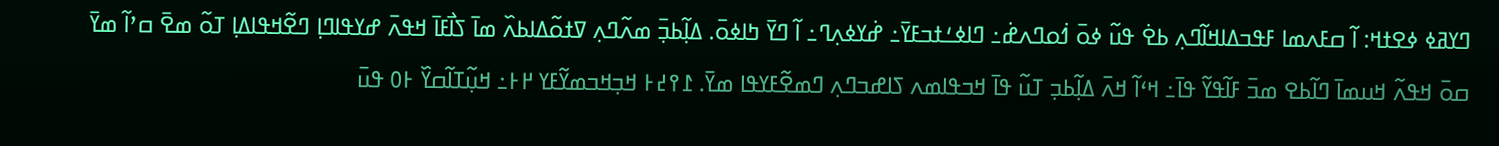ߣߌߥߦ ߦߐߙߞ: ߊ߬ ߛߓߍߘߊ ߓߟߏߡߊߞߊ߬ߣߍ߲ ߕߐ߭ ߟߎ߬ ߦߋ߫ ߗ߭ߋߣߍߝ߭߸ ߣߊߦߑߙߏߓߌ߫߸ ߝ߭ߌߦߍ߲ߣ߸ ߊ߬ ߣߌ߫ ߤߊߦߋ߫. ߡߊ߲߬ߕߏ߲߫ ߘߍ߬ߣߍ߲ ߜߙߋ߬ߡߊߕߍ߰ ߘߊ߫ ߖߊ߯ߓߊ߫ ߞߟߍ߫ ߝߌߟߊߣߊ߲ ߣߐ߬ߞߟߊߡߊ߲ ߠߋ߬ ߘߐ߫ ߛߴߊ߬ ߘߌ߫ ߛߋ߫ ߞߟߍ߬ ߞߎߘߊ߫ ߣߊ߬ߕߐ ߘߏ߫ ߓߊ߬ߟߌ߬ ߟߊ߫߸ ߞߵߊ߬ ߞߍ߫ ߡߊ߲߬ߕߏ߲ ߠߎ߬ ߟߊ߫ ߞߏߟߊߘߍ ߖߊߝߏߣߍ߲ ߣߘߐ߬ߓߌߟߊ ߘߌ߫. ߁߉߄߅ ߞߏ߲ߞߏߘߌ߬ߓߌ ߂߅߸ ߞߎ߲߬ߠߊ߬ߛߌ߰ ߅߀ ߟߎ߫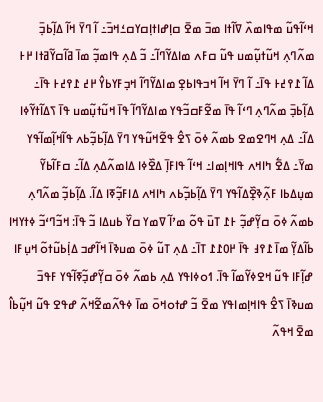ߞߵߊ߬ߟߎ߬ ߘߟߊߘߍ߰ ߜߊ߬ߙߊ ߘߏ߫ ߘߐ߫ ߛߊ߲ߝߊߙߊ߲ߛߌߛߑߞߏ߫߸ ߊ߬ ߣߌ߫ ߞߊ߬ ߡߊ߲߬ߕߏ߲߫ ߘߍ߬ߣߍ߲ ߞߎ߬ߙߎ߲߬ߘߎ ߟߎ߬ ߛߓߍ ߘߊߡߌ߬ߣߊ߬߸ ߏ߬ ߡߍ߲ ߟߊߘߏ߲߬ ߘߊ߫ ߥߊ߬ߛߌ߬ߥߙߊ ߂߅ ߡߊ߬ ߁߉߄߅ ߟߊ߫߸ ߊ߬ ߣߌ߫ ߞߊ߬ ߞߏߟߊߕߐ߲ ߘߊߡߌ߬ߣߊ߬ ߞߏ߲ߓߌߕߌ߮ ߂߄ ߁߉߄߅ ߟߊ߫߸ ߡߊ߲߬ߕߏ߲߫ ߘߍ߬ߣߍ߲ ߣߵߊ߬ ߟߊ߫ ߘߐ߬ߓߛߏ߬ߟߌ ߘߊߡߌ߬ߣߊ߬ ߟߊ߫ ߞߎ߬ߙߎ߲߬ߘߎ ߟߊ߫ ߖߡߊ߬ߙߌ߬ߦߊ ߡߊ߬߸ ߡߍ߲ ߞߣߐߘߐ ߕߘߍ߬ ߦߋ߫ ߖߐ߮ ߟߐ߬ߞߎ߬ߟߌ ߣߌ߫ ߡߊ߲߬ߕߏ߲߬ߕߍ ߟߊ߬ߞߊ߲߬ߘߊ߬ߟߌ ߘߌ߫߸ ߡߐ߱ ߤߊߞߍ ߟߊߞߊ߲ߘߊ߸ ߞߵߊ߬ ߟߊߓߊ߲߫ ߡߐ߰ߦߊ ߡߊߘߍ߬ߡߍ߲ ߡߊ߬߸ ߛߓߊ߬ߕߌ߬ ߘߎ߲ߡߕߊ ߓߍ߲߬ߢߐ߲߰ߡߊ߬ߟߌ ߣߌ߫ ߡߊ߲߬ߕߏ߲߬ߕߍ ߤߊߞߍ ߡߊߓߏ߲߬ߧߊ ߡߊ߬. ߡߊ߲߬ߕߏ߲߬ ߘߍ߬ߣߍ߲ ߕߘߍ߬ ߦߋ߫ ߛߌ߲߬ߝߏ߲߬ ߅߁ ߠߎ߫ ߟߋ߬ ߘߴߊ߬ ߜߘߌ ߛߌ߰ ߕߎߡߊ ߏ߬ ߟߊ߫: ߞߏ߬ߣߵߏ߬ ߦߙߌߞߊ ߕߊ߬ߡߌ߲߬ ߘߊ߫ ߁߉߃ ߟߊ߫ ߂߀߁߁ ߠߊ߫߸ ߡߍ߲ ߠߎ߬ ߦߋ߫ ߘߎߢߊ߫ ߞߊ߬ߝߏ ߡߊ߲߭ߕߎ߬ߙߋ߬ ߞߎ߲ߓߊ ߝߊ߲߬ߓߊ ߟߎ߬ ߞߐߦߌ߬ߘߊ߬ ߟߊ߫. ߗߋߦߊߟߌ ߡߍ߲ ߕߘߍ߬ ߦߋ߫ ߛߌ߲߬ߝߏ߲߬ߧߊ߬ߟߌ ߓߟߏ߫ ߘߎߢߊ߫ ߖߐ߮ ߟߊߞߊ߲ߘߊߟߌ ߘߐ߫ ߏ߬ ߝߙߋߞߋ߫ ߘߊ߫ ߦߟߍ߬ߘߐ߬ߞߍ߬ ߝߟߐ ߟߎ߬ ߞߎ߲߬ߕߊ߮ ߘߐ߫ ߞߟߍ߬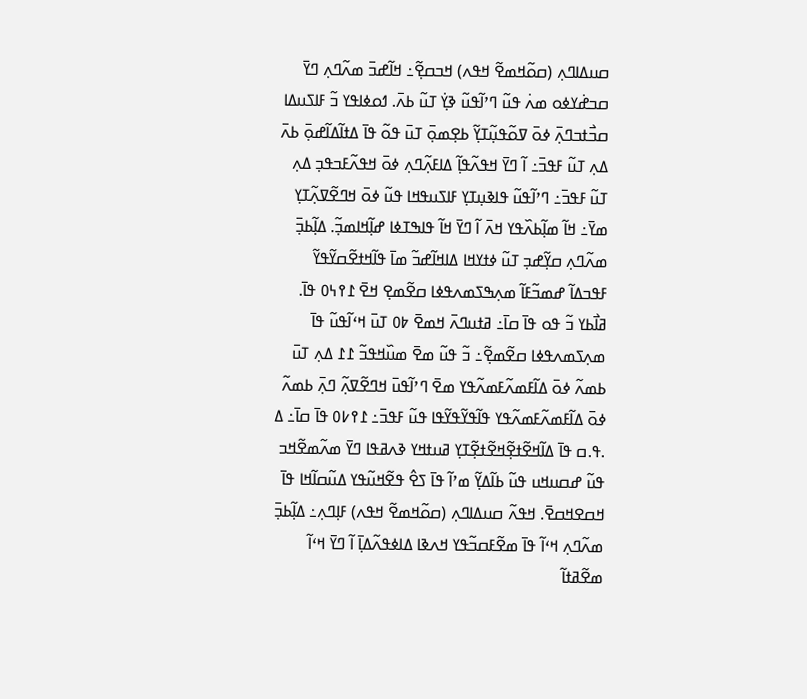ߛߎߡߊߣߍ߲ (ߛߋ߬ߞߘߐ߬ ߞߟߍ) ߞߏߛߐ߲߬߸ ߞߊ߬ߝߏ߫ ߘߍ߬ߣߍ߲ ߣߌ߫ ߛߏߝ߭ߌߦߋ ߘߍ߭ ߟߎ߬ ߣߴߊ߬ߟߎ߬ ߢߌ߲߭ ߠߎ߬ ߕߍ߫. ߗߋߦߊߟߌ ߏ߬ ߓߊߖߎߡߊ ߛߏ߯ߙߏߣߍ߲߫ ߦߋ߫ ߜߋ߬ߟߎ߲߬ߠߌ߲߬ ߕߐ߲ߘߋ߲߫ ߠߎ߫ ߟߋ߬ ߟߊ߫ ߡߙߊ߬ߡߊ߬ߝߋ߲߫ ߕߍ߫ ߡߍ߲ ߠߎ߬ ߓߟߏ߫߸ ߊ߬ ߣߌ߫ ߞߟߍ߬ߟߊ߲߬ ߡߊߓߍ߲߬ߣߍ߲ ߦߋ߫ ߞߟߍ߬ߓߏߟߏ߲ ߡߍ߲ ߠߎ߬ ߓߟߏ߫߸ ߣߴߊ߬ߟߎ߬ ߟߊߢߎ߲ߠߌ߲ ߓߊߖߎߟߞߊ ߟߎ߬ ߦߋ߫ ߞߣߐ߬ߜߍ߲߬ߠߌ߲ ߘߌ߫߸ ߞߊ߬ ߘߊ߲߬ߕߍ߰ߟߌ ߞߍ߫ ߊ߬ ߣߌ߫ ߞߊ߬ ߟߊߒߠߦߊ ߝߊ߲߬ߞߊߘߏ߲߬. ߡߊ߲߬ߕߏ߲߫ ߘߍ߬ߣߍ߲ ߛߌ߲߬ߝߏ߲ ߠߎ߬ ߦߙߌߞߊ ߡߊߞߊ߬ߝߏ߬ ߘߊ߫ ߟߊ߬ߞߙߐ߬ߛߌ߬ߟߌ߬ ߓߟߏߡߊ߬ ߝߘߏ߬ߓߊ߬ ߘߍ߲ߒߖߘߍߟߦߊ ߛߐ߬ߘߐ߲ ߞߐ߫ ߁߉߆߀ ߟߊ߫. ߥߊ߯ߕߌ ߏ߬ ߟߋ ߟߊ߫ ߛߊ߫߸ ߥߙߎߣߍ߫ ߞߘߐ߫ ߈߀ ߠߎ߫ ߞߵߊ߬ߟߎ߬ ߟߊ߫ ߘߍ߲ߖߘߍߟߦߊ ߛߐ߬ߘߐ߲߬߸ ߏ߬ ߟߎ߬ ߘߐ߫ ߘߎ߰ߞߟߏ߬ ߁߁ ߡߍ߲ ߠߎ߫ ߕߘߍ߬ ߦߋ߫ ߡߊ߬ߓߘߍ߬ߓߘߍ߬ߟߌ ߘߐ߫ ߣߴߊ߬ߟߎ߫ ߞߣߐ߬ߜߍ߲߬ ߣߍ߲߫ ߕߘߍ߬ ߦߋ߫ ߡߊ߬ߓߘߍ߬ߓߘߍ߬ߟߌ ߟߊ߬ߟߌ߬ߟߌ߬ߟߊ ߟߎ߬ ߓߟߏ߫߸ ߁߉߇߀ ߟߊ߫ ߛߊ߫߸ ߡ .ߟ.ߛ ߟߊ߫ ߡߊ߬ߞߐ߬ߙߐ߲߬ߞߐ߬ߙߐ߲߬ߠߌ߲ ߥߎߙߞߌ ߢߍߥߟߊ ߣߌ߫ ߘߍ߬ߘߐ߬ߞߏ ߟߎ߬ ߝߛߎߞߎ ߟߎ߬ ߕߊ߬ߡߌ߲߬ ߘߴߊ߬ ߟߊ߫ ߖߐ߮ ߟߐ߬ߞߎ߬ߟߌ ߡߎ߬ߛߊ߬ߞߊ ߟߊ߫ ߞߛߐߞߛߐ߫. ߞߟߍ߬ ߛߎߡߊߣߍ߲ (ߛߋ߬ߞߘߐ߬ ߞߟߍ) ߓߊ߲ߣߍ߲߸ ߡߊ߲߬ߕߏ߲߫ ߘߍ߬ߣߍ߲ ߞߵߊ߬ ߟߊ߫ ߘߐ߬ߓߛߏ߬ߟߌ ߞߍߢߊ ߡߊߦߟߍ߬ߡߊ߲߫ ߊ߬ ߣߌ߫ ߞߵߊ߬ ߘߐ߬ߥߙߊ߬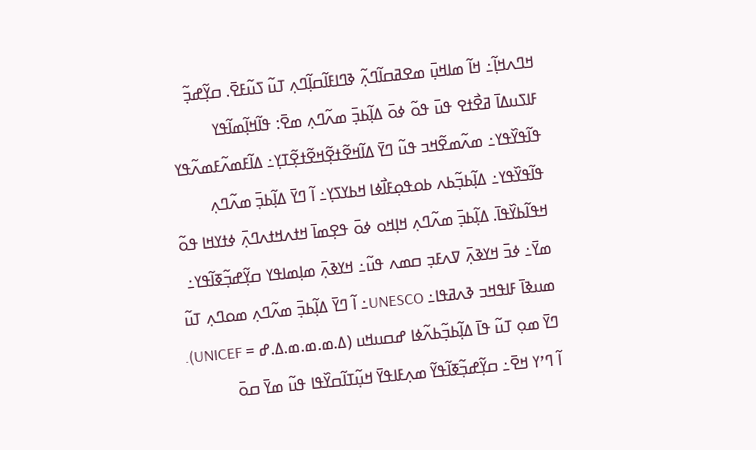ߞߣߍߞߊ߲߬߸ ߞߊ߬ ߘߊߞߎ߲߫ ߘߐߥߛߊ߬ߣߍ߲߬ ߢߣߊߓߊ߬ߛߊ߲߬ߣߍ߲ ߠߎ߬ ߖߎ߬ߓߐ߫. ߛߌ߲߬ߝߏ߲߬ ߓߊߖߎߡߊ߫ ߥߐ߯ߙߐ ߟߎ߫ ߟߋ߬ ߦߋ߫ ߡߊ߲߬ߕߏ߲߫ ߘߍ߬ߣߍ߲ ߘߐ߫: ߟߊ߬ߞߊ߲߬ߘߊ߬ߟߌ ߟߊ߬ߟߌ߰ߟߌ߸ ߘߍ߬ߘߐ߬ߞߏ ߟߎ߬ ߣߌ߫ ߡߊ߬ߞߐ߬ߙߐ߲߬ߞߐ߬ߙߐ߲߬ߠߌ߲߸ ߡߊ߬ߓߘߍ߬ߓߘߍ߬ߟߌ ߟߊ߬ߟߌ߰ߟߌ߸ ߡߊ߲߬ߕߏ߲߬ߕߍ ߕߋߟߋ߲ߓߊ߯ߦߊ ߞߕߌߖߌ߲߸ ߊ߬ ߣߌ߫ ߡߊ߲߬ߕߏ߲߫ ߘߍ߬ߣߍ߲ ߞߟߊ߬ߕߌ߰ߟߊ߫. ߡߊ߲߬ߕߏ߲߫ ߘߍ߬ߣߍ߲ ߞߊ߲ߞߋ ߦߋ߫ ߟߐ߲ߘߊ߫ ߞߙߍߞߙߍߣߍ߲߫ ߦߙߌߞߊ ߟߋ߬ ߘߌ߫߸ ߦߏ߫ ߞߌߢߍ߲߫ ߜߍߓߏ߲ ߛߘߍ ߟߎ߬߸ ߞߌߢߍ߲߫ ߘߊ߲ߘߊߟߌ ߛߌ߲߬ߝߏ߲߬ߧߊ߬ߟߌ߸ ߘߎߢߊ߫ ߓߊߟߞߏ ߢߍߥߟߊ߸ UNESCO߸ ߊ߬ ߣߌ߫ ߡߊ߲߬ߕߏ߲߫ ߘߍ߬ߣߍ߲ ߘߋߣߍ߲ ߠߎ߬ ߣߌ߫ ߘߋ߲ ߠߎ߬ ߟߊ߫ ߡߊ߲߬ߕߏ߲߬ߕߍ߬ߦߊ ߝߛߎߞߎ (ߡ.ߘ.ߘ.ߘ.ߡ.ߝ = UNICEF). ߊ߬ ߣߴߌ ߞߐ߫߸ ߛߌ߲߬ߝߏ߲߬ߧߊ߬ߟߌ߬ ߘߍ߲ߓߊߟߌ߫ ߞߎ߲߬ߠߊ߬ߛߌ߰ߟߊ ߟߎ߬ ߘߌ߫ ߛߋ߫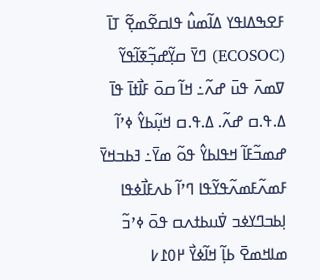ߓߐߒߡߊߟߌ ߡߊ߬ߘߎ߮ ߟߊߛߐ߬ߘߐ߲߬ ߠߊ߫ (ECOSOC) ߣߌ߫ ߛߌ߲߬ߝߏ߲߬ߧߊ߬ߟߌ߬ ߜߘߍ߫ ߟߎ߫ ߝߍ߬߸ ߞߊ߬ ߛߋ߫ ߓߊ߯ߙߊ߫ ߟߊ߫ ߡ.ߟ.ߛ ߝߍ߬. ߡ.ߟ.ߛ ߞߎ߲߬ߕߌ߮ ߦߴߊ߬ ߝߘߏ߬ߓߊ߬ ߞߟߊߕߌ߮ ߟߋ߬ ߘߌ߫߸ ߔߕߏߞߌ߫ ߓߘߍ߬ߓߘߍ߬ߟߌ߬ߟߊ ߣߴߊ߬ ߕߍߓߊ߯ߦߟߊ ߊ߲ߕߏߣߌߦߏ ߜ߭ߎߕߙߍߛ ߟߋ߫ ߦߴߏ߬ ߘߊߞߘߐ߫ ߕߊ߲߬ ߞߊ߬ߦߌ߯ ߂߀߁߇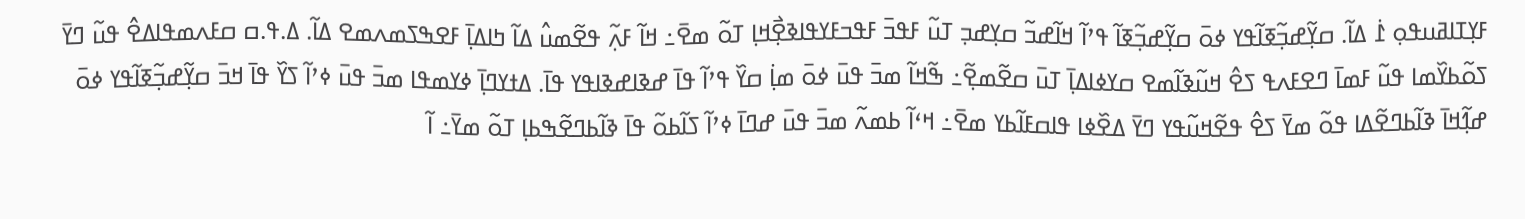ߓߌ߲ߠߊߥߎߟߋ߲ ߁߭ ߡߊ߬. ߛߌ߲߬ߝߏ߲߬ߧߊ߬ߟߌ ߦߋ߫ ߛߌ߲߬ߝߏ߲߬ߧߊ߬ ߟߴߊ߬ ߞߊ߬ߝߏ߬ ߛߌ߲ߝߏ߲ ߠߎ߬ ߓߟߏ߫ ߓߟߏߓߌߟߊߢߐ߲߯ߞߊ߲ ߠߋ߬ ߘߐ߫߸ ߞߊ߬ ߓߍ߲߬ ߟߐ߬ߘߎ߮ ߡߊ߬ ߤߊߡߊ߲߫ ߓߐߒߖߘߍߘߐ ߡߊ߬. ߡ.ߟ.ߛ ߛߓߍߘߟߊߡߐ߮ ߟߎ߬ ߣߌ߫ ߖߋ߬ߕߌ߰ߘߊ ߟߎ߬ ߓߘߊ߫ ߣߐߓߍߟ ߖߐ߮ ߞߎ߬ߢߊ߬ߘߐ ߛߌߦߊߡߊ߲߫ ߠߎ߫ ߛߐ߬ߘߐ߲߬߸ ߒ߬ߞߊ߬ ߘߏ߫ ߟߎ߫ ߦߋ߫ ߘߊ߲߭ ߛߌ߰ ߟߴߊ߬ ߟߊ߫ ߝߢߊߝߢߊߟߌ ߟߊ߫. ߡߙߌߣߊ߲߫ ߦߌߘߟߊ ߘߏ߫ ߟߎ߫ ߦߴߊ߬ ߖߌ߰ ߟߊ߫ ߞߏ߫ ߛߌ߲߬ߝߏ߲߬ߧߊ߬ߟߌ ߦߋ߫ ߝߗ߲߬ߞߊ߫ ߢߊ߬ߕߣߐ߬ߡߊ ߟߋ߬ ߘߌ߫ ߖߐ߮ ߟߐ߬ߞߎ߬ߟߌ ߣߌ߫ ߡߐ߰ߦߊ ߟߊߛߓߊ߬ߕߌ ߘߐ߫߸ ߞߵߊ߬ ߕߘߍ߬ ߘߏ߫ ߟߎ߫ ߝߣߊ߫ ߦߴߊ߬ ߖߊ߬ߕߋ߬ ߟߊ߫ ߢߊ߬ߕߣߐ߬ߒߕߊ߲ ߠߋ߬ ߘߌ߫߸ ߊ߬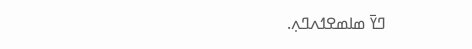ߣߌ߫ ߘߊߘߐߗߍߣߍ߲.